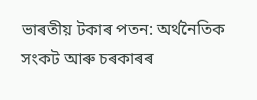ভাৰতীয় টকাৰ পতন: অৰ্থনৈতিক সংকট আৰু চৰকাৰৰ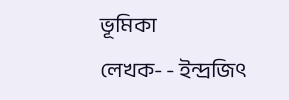ভূমিকা
লেখক- - ইন্দ্ৰজিৎ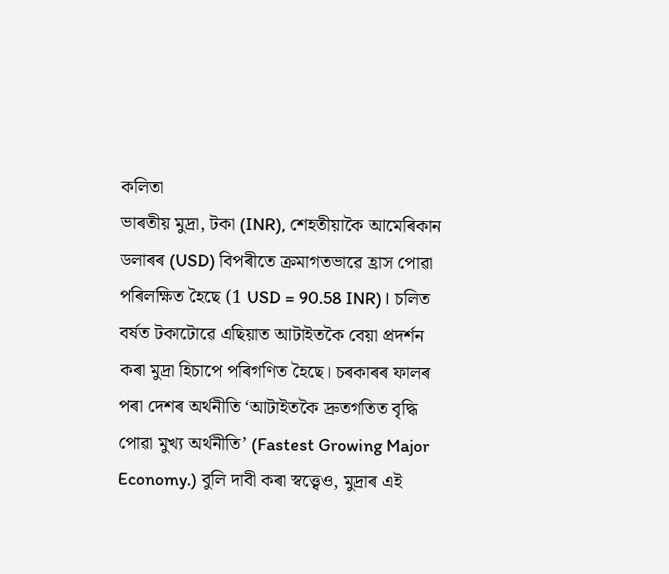কলিতা
ভাৰতীয় মুদ্ৰা, টকা (INR), শেহতীয়াকৈ আমেৰিকান ডলাৰৰ (USD) বিপৰীতে ক্ৰমাগতভাৱে হ্ৰাস পোৱা পৰিলক্ষিত হৈছে (1 USD = 90.58 INR)। চলিত বৰ্ষত টকাটোৱে এছিয়াত আটাইতকৈ বেয়া প্ৰদৰ্শন কৰা মুদ্ৰা হিচাপে পৰিগণিত হৈছে। চৰকাৰৰ ফালৰ পৰা দেশৰ অৰ্থনীতি ‘আটাইতকৈ দ্ৰুতগতিত বৃদ্ধি পোৱা মুখ্য অৰ্থনীতি’ (Fastest Growing Major Economy.) বুলি দাবী কৰা স্বত্ত্বেও, মুদ্ৰাৰ এই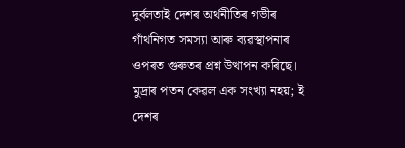দুৰ্বলতাই দেশৰ অৰ্থনীতিৰ গভীৰ গাঁথনিগত সমস্যা আৰু ব্যৱস্থাপনাৰ ওপৰত গুৰুতৰ প্ৰশ্ন উত্থাপন কৰিছে।
মুদ্ৰাৰ পতন কেৱল এক সংখ্যা নহয়; ই দেশৰ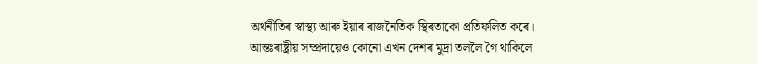অৰ্থনীতিৰ স্বাস্থ্য আৰু ইয়াৰ ৰাজনৈতিক স্থিৰতাকো প্ৰতিফলিত কৰে। আন্তঃৰাষ্ট্ৰীয় সম্প্ৰদায়েও কোনো এখন দেশৰ মুদ্ৰা তললৈ গৈ থাকিলে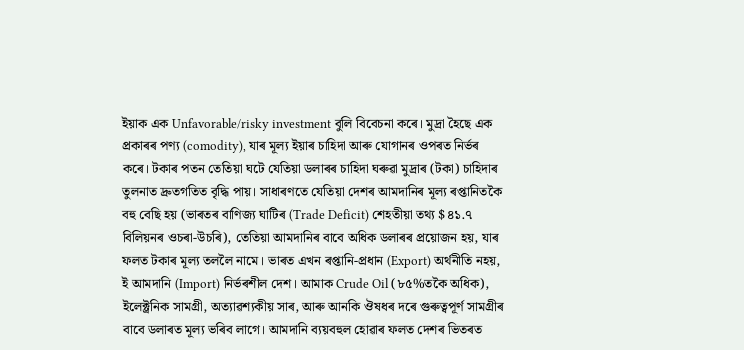ইয়াক এক Unfavorable/risky investment বুলি বিবেচনা কৰে। মুদ্ৰা হৈছে এক প্ৰকাৰৰ পণ্য (comodity), যাৰ মূল্য ইয়াৰ চাহিদা আৰু যোগানৰ ওপৰত নিৰ্ভৰ কৰে। টকাৰ পতন তেতিয়া ঘটে যেতিয়া ডলাৰৰ চাহিদা ঘৰুৱা মুদ্ৰাৰ (টকা) চাহিদাৰ তুলনাত দ্ৰুতগতিত বৃদ্ধি পায়। সাধাৰণতে যেতিয়া দেশৰ আমদানিৰ মূল্য ৰপ্তানিতকৈ বহু বেছি হয় (ভাৰতৰ বাণিজ্য ঘাটিৰ (Trade Deficit) শেহতীয়া তথ্য $৪১.৭ বিলিয়নৰ ওচৰা-উচৰি), তেতিয়া আমদানিৰ বাবে অধিক ডলাৰৰ প্ৰয়োজন হয়, যাৰ ফলত টকাৰ মূল্য তললৈ নামে। ভাৰত এখন ৰপ্তানি-প্ৰধান (Export) অৰ্থনীতি নহয়, ই আমদানি (Import) নিৰ্ভৰশীল দেশ। আমাক Crude Oil (৮৫%তকৈ অধিক), ইলেক্ট্ৰনিক সামগ্ৰী, অত্যাৱশ্যকীয় সাৰ, আৰু আনকি ঔষধৰ দৰে গুৰুত্বপূৰ্ণ সামগ্ৰীৰ বাবে ডলাৰত মূল্য ভৰিব লাগে। আমদানি ব্যয়বহুল হোৱাৰ ফলত দেশৰ ভিতৰত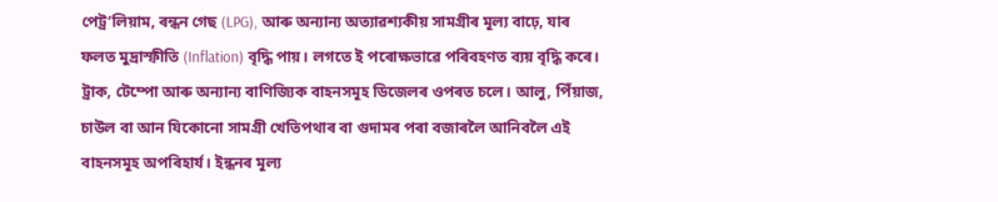পেট্ৰ’লিয়াম, ৰন্ধন গেছ (LPG), আৰু অন্যান্য অত্যাৱশ্যকীয় সামগ্ৰীৰ মূল্য বাঢ়ে, যাৰ ফলত মুদ্ৰাস্ফীতি (Inflation) বৃদ্ধি পায়। লগতে ই পৰোক্ষভাৱে পৰিবহণত ব্যয় বৃদ্ধি কৰে। ট্ৰাক, টেম্পো আৰু অন্যান্য বাণিজ্যিক বাহনসমূহ ডিজেলৰ ওপৰত চলে। আলু, পিঁয়াজ, চাউল বা আন যিকোনো সামগ্ৰী খেতিপথাৰ বা গুদামৰ পৰা বজাৰলৈ আনিবলৈ এই বাহনসমূহ অপৰিহাৰ্য। ইন্ধনৰ মূল্য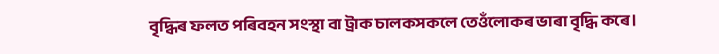বৃদ্ধিৰ ফলত পৰিবহন সংস্থা বা ট্ৰাক চালকসকলে তেওঁলোকৰ ভাৰা বৃদ্ধি কৰে।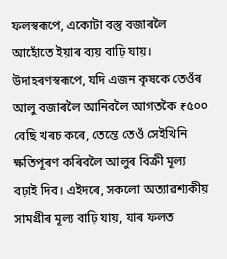ফলস্বৰূপে, একোটা বস্তু বজাৰলৈ আহোঁতে ইয়াৰ ব্যয় বাঢ়ি যায়। উদাহৰণস্বৰূপে, যদি এজন কৃষকে তেওঁৰ আলু বজাৰলৈ আনিবলৈ আগতকৈ ₹৫০০ বেছি খৰচ কৰে, তেন্তে তেওঁ সেইখিনি ক্ষতিপূৰণ কৰিবলৈ আলুৰ বিক্ৰী মূল্য বঢ়াই দিব। এইদৰে, সকলো অত্যাৱশ্যকীয় সামগ্ৰীৰ মূল্য বাঢ়ি যায়, যাৰ ফলত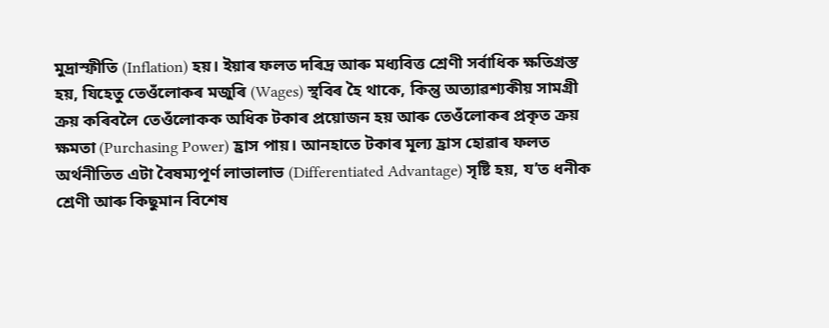মুদ্ৰাস্ফীতি (Inflation) হয়। ইয়াৰ ফলত দৰিদ্ৰ আৰু মধ্যবিত্ত শ্ৰেণী সৰ্বাধিক ক্ষতিগ্ৰস্ত হয়, যিহেতু তেওঁলোকৰ মজুৰি (Wages) স্থবিৰ হৈ থাকে, কিন্তু অত্যাৱশ্যকীয় সামগ্ৰী ক্ৰয় কৰিবলৈ তেওঁলোকক অধিক টকাৰ প্ৰয়োজন হয় আৰু তেওঁলোকৰ প্ৰকৃত ক্ৰয় ক্ষমতা (Purchasing Power) হ্ৰাস পায়। আনহাতে টকাৰ মূল্য হ্ৰাস হোৱাৰ ফলত অৰ্থনীতিত এটা বৈষম্যপূৰ্ণ লাভালাভ (Differentiated Advantage) সৃষ্টি হয়, য’ত ধনীক শ্ৰেণী আৰু কিছুমান বিশেষ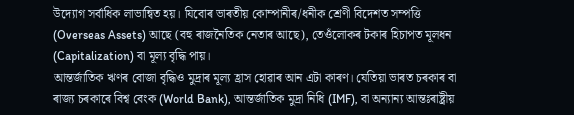উদ্যোগ সৰ্বাধিক লাভান্বিত হয়। যিবোৰ ভাৰতীয় কোম্পানীৰ/ধনীক শ্ৰেণী বিদেশত সম্পত্তি (Overseas Assets) আছে (বহু ৰাজনৈতিক নেতাৰ আছে), তেওঁলোকৰ টকাৰ হিচাপত মূলধন (Capitalization) বা মূল্য বৃদ্ধি পায়।
আন্তৰ্জাতিক ঋণৰ বোজা বৃদ্ধিও মুদ্ৰাৰ মূল্য হ্ৰাস হোৱাৰ আন এটা কাৰণ। যেতিয়া ভাৰত চৰকাৰ বা ৰাজ্য চৰকাৰে বিশ্ব বেংক (World Bank), আন্তৰ্জাতিক মুদ্ৰা নিধি (IMF), বা অন্যান্য আন্তঃৰাষ্ট্ৰীয়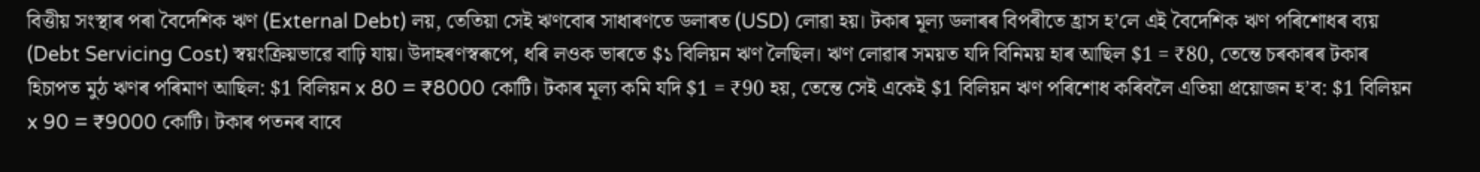বিত্তীয় সংস্থাৰ পৰা বৈদেশিক ঋণ (External Debt) লয়, তেতিয়া সেই ঋণবোৰ সাধাৰণতে ডলাৰত (USD) লোৱা হয়। টকাৰ মূল্য ডলাৰৰ বিপৰীতে হ্ৰাস হ’লে এই বৈদেশিক ঋণ পৰিশোধৰ ব্যয় (Debt Servicing Cost) স্বয়ংক্ৰিয়ভাৱে বাঢ়ি যায়। উদাহৰণস্বৰূপে, ধৰি লওক ভাৰতে $১ বিলিয়ন ঋণ লৈছিল। ঋণ লোৱাৰ সময়ত যদি বিনিময় হাৰ আছিল $1 = ₹80, তেন্তে চৰকাৰৰ টকাৰ হিচাপত মুঠ ঋণৰ পৰিমাণ আছিল: $1 বিলিয়ন x 80 = ₹8000 কোটি। টকাৰ মূল্য কমি যদি $1 = ₹90 হয়, তেন্তে সেই একেই $1 বিলিয়ন ঋণ পৰিশোধ কৰিবলৈ এতিয়া প্ৰয়োজন হ’ব: $1 বিলিয়ন x 90 = ₹9000 কোটি। টকাৰ পতনৰ বাবে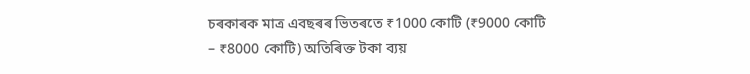চৰকাৰক মাত্ৰ এবছৰৰ ভিতৰতে ₹1000 কোটি (₹9000 কোটি – ₹8000 কোটি) অতিৰিক্ত টকা ব্যয়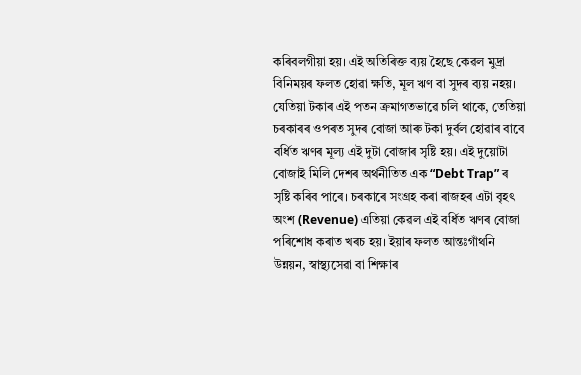কৰিবলগীয়া হয়। এই অতিৰিক্ত ব্যয় হৈছে কেৱল মুদ্ৰা বিনিময়ৰ ফলত হোৱা ক্ষতি, মূল ঋণ বা সুদৰ ব্যয় নহয়। যেতিয়া টকাৰ এই পতন ক্ৰমাগতভাৱে চলি থাকে, তেতিয়া চৰকাৰৰ ওপৰত সুদৰ বোজা আৰু টকা দুৰ্বল হোৱাৰ বাবে বৰ্ধিত ঋণৰ মূল্য এই দুটা বোজাৰ সৃষ্টি হয়। এই দুয়োটা বোজাই মিলি দেশৰ অৰ্থনীতিত এক “Debt Trap” ৰ সৃষ্টি কৰিব পাৰে। চৰকাৰে সংগ্ৰহ কৰা ৰাজহৰ এটা বৃহৎ অংশ (Revenue) এতিয়া কেৱল এই বৰ্ধিত ঋণৰ বোজা পৰিশোধ কৰাত খৰচ হয়। ইয়াৰ ফলত আন্তঃগাঁথনি উন্নয়ন, স্বাস্থ্যসেৱা বা শিক্ষাৰ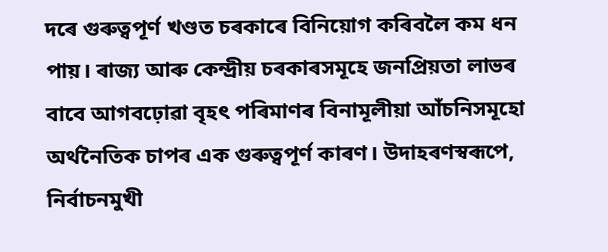দৰে গুৰুত্বপূৰ্ণ খণ্ডত চৰকাৰে বিনিয়োগ কৰিবলৈ কম ধন পায়। ৰাজ্য আৰু কেন্দ্ৰীয় চৰকাৰসমূহে জনপ্ৰিয়তা লাভৰ বাবে আগবঢ়োৱা বৃহৎ পৰিমাণৰ বিনামূলীয়া আঁচনিসমূহো অৰ্থনৈতিক চাপৰ এক গুৰুত্বপূৰ্ণ কাৰণ। উদাহৰণস্বৰূপে, নিৰ্বাচনমুখী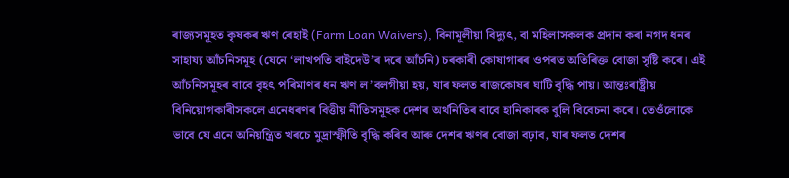ৰাজ্যসমূহত কৃষকৰ ঋণ ৰেহাই (Farm Loan Waivers), বিনামূলীয়া বিদ্যুৎ, বা মহিলাসকলক প্ৰদান কৰা নগদ ধনৰ সাহায্য আঁচনিসমূহ (যেনে ‘লাখপতি বাইদেউ’ৰ দৰে আঁচনি) চৰকাৰী কোষাগাৰৰ ওপৰত অতিৰিক্ত বোজা সৃষ্টি কৰে। এই আঁচনিসমূহৰ বাবে বৃহৎ পৰিমাণৰ ধন ঋণ ল’বলগীয়া হয়, যাৰ ফলত ৰাজকোষৰ ঘাটি বৃদ্ধি পায়। আন্তঃৰাষ্ট্ৰীয় বিনিয়োগকাৰীসকলে এনেধৰণৰ বিত্তীয় নীতিসমূহক দেশৰ অৰ্থনিতিৰ বাবে হানিকাৰক বুলি বিবেচনা কৰে। তেওঁলোকে ভাবে যে এনে অনিয়ন্ত্রিত খৰচে মুদ্ৰাস্ফীতি বৃদ্ধি কৰিব আৰু দেশৰ ঋণৰ বোজা বঢ়াব, যাৰ ফলত দেশৰ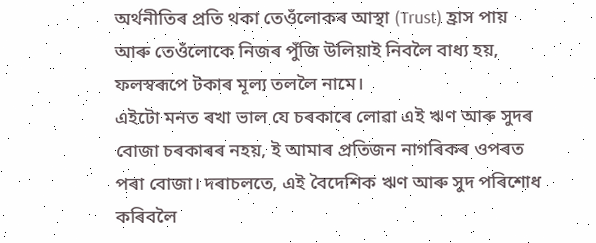অৰ্থনীতিৰ প্ৰতি থকা তেওঁলোকৰ আস্থা (Trust) হ্ৰাস পায় আৰু তেওঁলোকে নিজৰ পুঁজি উলিয়াই নিবলৈ বাধ্য হয়, ফলস্বৰূপে টকাৰ মূল্য তললৈ নামে।
এইটো মনত ৰখা ভাল যে চৰকাৰে লোৱা এই ঋণ আৰু সুদৰ বোজা চৰকাৰৰ নহয়, ই আমাৰ প্ৰতিজন নাগৰিকৰ ওপৰত পৰা বোজা। দৰাচলতে, এই বৈদেশিক ঋণ আৰু সুদ পৰিশোধ কৰিবলৈ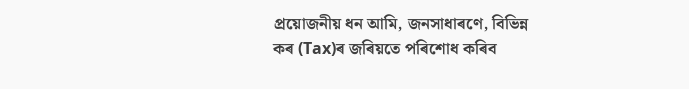প্ৰয়োজনীয় ধন আমি, জনসাধাৰণে, বিভিন্ন কৰ (Tax)ৰ জৰিয়তে পৰিশোধ কৰিব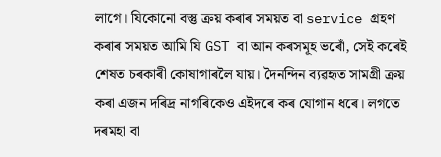লাগে। যিকোনো বস্তু ক্ৰয় কৰাৰ সময়ত বা service গ্ৰহণ কৰাৰ সময়ত আমি যি GST বা আন কৰসমূহ ভৰোঁ, সেই কৰেই শেষত চৰকাৰী কোষাগাৰলৈ যায়। দৈনন্দিন ব্যৱহৃত সামগ্ৰী ক্ৰয় কৰা এজন দৰিদ্ৰ নাগৰিকেও এইদৰে কৰ যোগান ধৰে। লগতে দৰমহা বা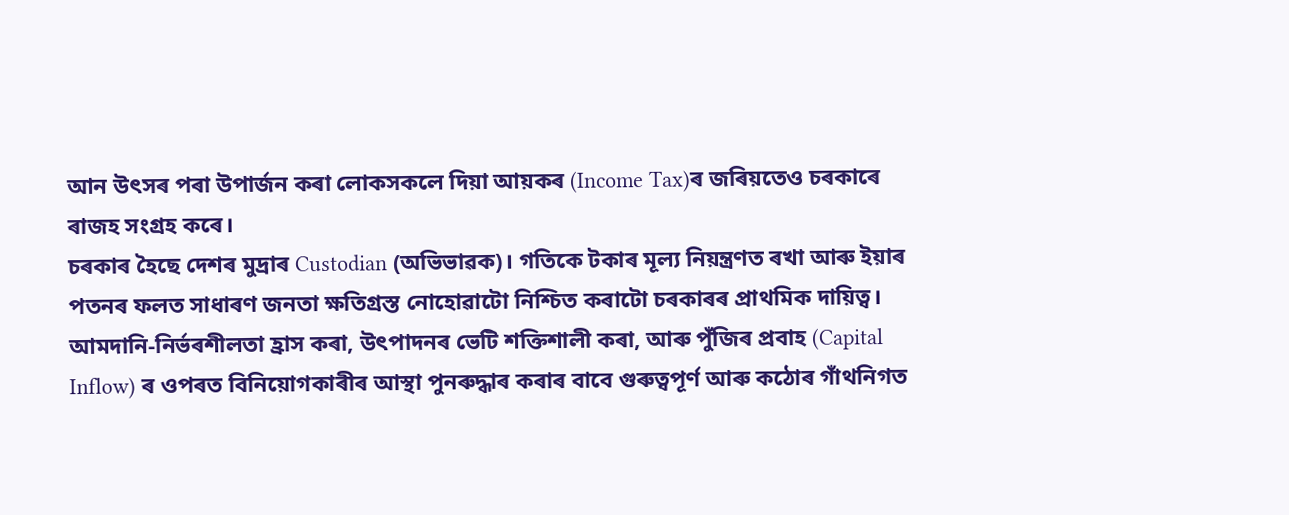আন উৎসৰ পৰা উপাৰ্জন কৰা লোকসকলে দিয়া আয়কৰ (Income Tax)ৰ জৰিয়তেও চৰকাৰে ৰাজহ সংগ্ৰহ কৰে।
চৰকাৰ হৈছে দেশৰ মুদ্ৰাৰ Custodian (অভিভাৱক)। গতিকে টকাৰ মূল্য নিয়ন্ত্ৰণত ৰখা আৰু ইয়াৰ পতনৰ ফলত সাধাৰণ জনতা ক্ষতিগ্ৰস্ত নোহোৱাটো নিশ্চিত কৰাটো চৰকাৰৰ প্ৰাথমিক দায়িত্ব। আমদানি-নিৰ্ভৰশীলতা হ্ৰাস কৰা, উৎপাদনৰ ভেটি শক্তিশালী কৰা, আৰু পুঁজিৰ প্ৰবাহ (Capital Inflow) ৰ ওপৰত বিনিয়োগকাৰীৰ আস্থা পুনৰুদ্ধাৰ কৰাৰ বাবে গুৰুত্বপূৰ্ণ আৰু কঠোৰ গাঁথনিগত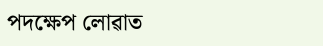পদক্ষেপ লোৱাত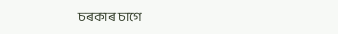চৰকাৰ চাগে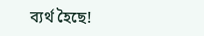ব্যৰ্থ হৈছে!